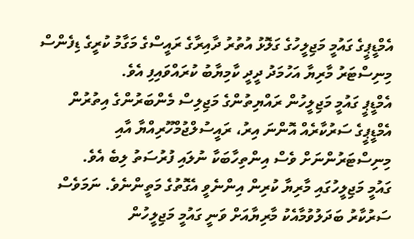އެމްޑީޕީގެ ގައުމީ މަޖިލީހުގެ ގަލޮޅު އުތުރު ދާއިރާގެ ރައީސްގެ މަގާމު ކުރީގެ ޑިފެންސް މިނިސްޓަރު މާރިޔާ އަހުމަދު ދީދީ ކާމިޔާބު ކުރައްވައިފި އެވެ.
އެމްޑީޕީ ގައުމީ މަޖިލީހުން ރައްޔިތުންގެ މަޖިލިސް މެންބަރުންގެ އިތުރުން އެމްޑީޕީގެ ސަރުކާރެއް އޮންނަ އިރު، ރައީސުލްޖުމްހޫރިއްޔާ އާއި މިނިސްޓަރުންނަށް ވެސް އިންތިހާބަކާ ނުލައި ފުރުސަތު ލިބެ އެވެ.
ގައުމީ މަޖިލީހުގައި މާރިޔާ ކުރިން އިންނެވީ އެގޮތުގެ މަތީންނެވެ. ނަމަވެސް ސަރުކާރު ބަދަލުވުމާއެކު މާރިޔާއަށް ވަނީ ގައުމީ މަޖިލީހުން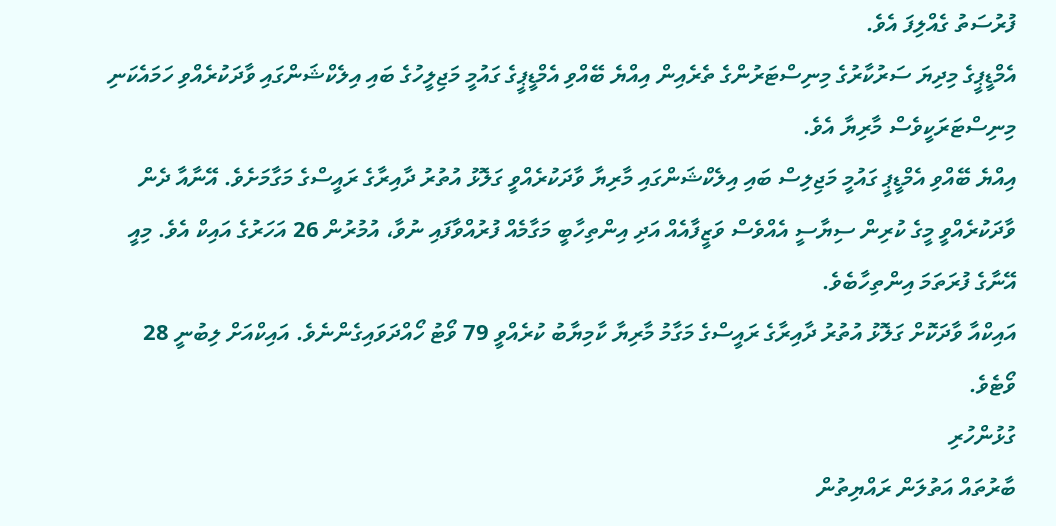ފުރުސަތު ގެއްލިފަ އެވެ.
އެމްޑީޕީގެ މިދިޔަ ސަރުކާރުގެ މިނިސްޓަރުންގެ ތެރެއިން އިއްޔެ ބޭއްވި އެމްޑީޕީގެ ގައުމީ މަޖިލީހުގެ ބައި އިލެކްޝަންގައި ވާދަކުރެއްވި ހަމައެކަނި މިނިސްޓަރަކީވެސް މާރިޔާ އެވެ.
އިއްޔެ ބޭއްވި އެމްޑީޕީ ގައުމީ މަޖިލިސް ބައި އިލެކްޝަންގައި މާރިޔާ ވާދަކުރެއްވީ ގަލޮޅު އުތުރު ދާއިރާގެ ރައީސްގެ މަގާމަށެވެ. އޭނާއާ ދެން ވާދަކުރެއްވީ މީގެ ކުރިން ސިޔާސީ އެއްވެސް ވަޒީފާއެއް އަދި އިންތިހާބީ މަގާމެއް ފުރުއްވާފައި ނުވާ، އުމުރުން 26 އަހަރުގެ އައިކް އެވެ. މިއީ އޭނާގެ ފުރަތަމަ އިންތިހާބެވެ.
އައިކްއާ ވާދަކޮށް ގަލޮޅު އުތުރު ދާއިރާގެ ރައީސްގެ މަގާމު މާރިޔާ ކާމިޔާބު ކުރެއްވީ 79 ވޯޓު ހޯއްދަވައިގެންނެވެ. އައިކްއަށް ލިބުނީ 28 ވޯޓެވެ.
ގުޅުންހުރި
ބާރުތައް އަތުލަން ރައްޔިތުން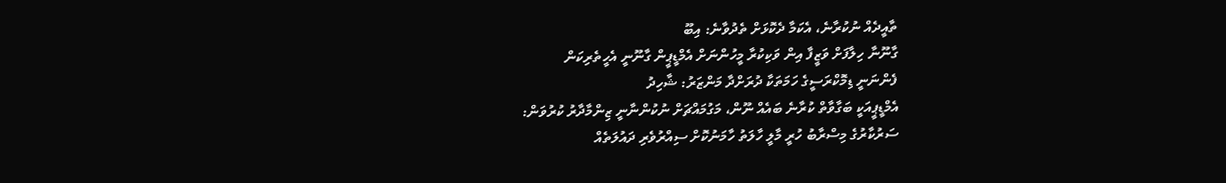ތާއީދެއް ނުކުރާނެ، އެކަމާ ދެކޮޅަށް ތެދުވާނެ: އިބޫ
ގާނޫނާ ހިލާފަށް ވަޒީފާ އިން ވަކިކުރާ މީހުންނަށް އެމްޑީޕީން ގާނޫނީ އެހީތެރިކަން
ފެންނަނީ ޑިމޮކްރަސީގެ ހަމަތަކާ ދުރަށްދާ މަންޒަރު: ޝާހިދު
އެމްޑީޕީއަކީ ބަގާވާތް ކުރާނެ ބައެއް ނޫން، މަގުމައްޗަށް ނުކުންނާނީ ޒިންމާދާރު ކުރުވަން:
ސަރުކާރުގެ މިސްރާބު ހުރީ މާލީ ހާލަތު ހާމަނުކޮށް ސިއްރުވެރި ދައުލަތެއް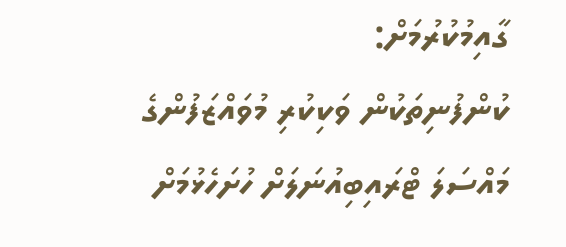ގާއިމުކުރުމަށް:
ކުންފުނިތަކުން ވަކިކުރި މުވައްޒަފުންގެ މައްސަލަ ޓްރައިބިއުނަލަށް ހުށަހެޅުމަށް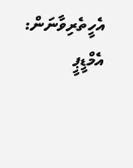އެހީތެރިވާނަން: އެމްޑީޕީ